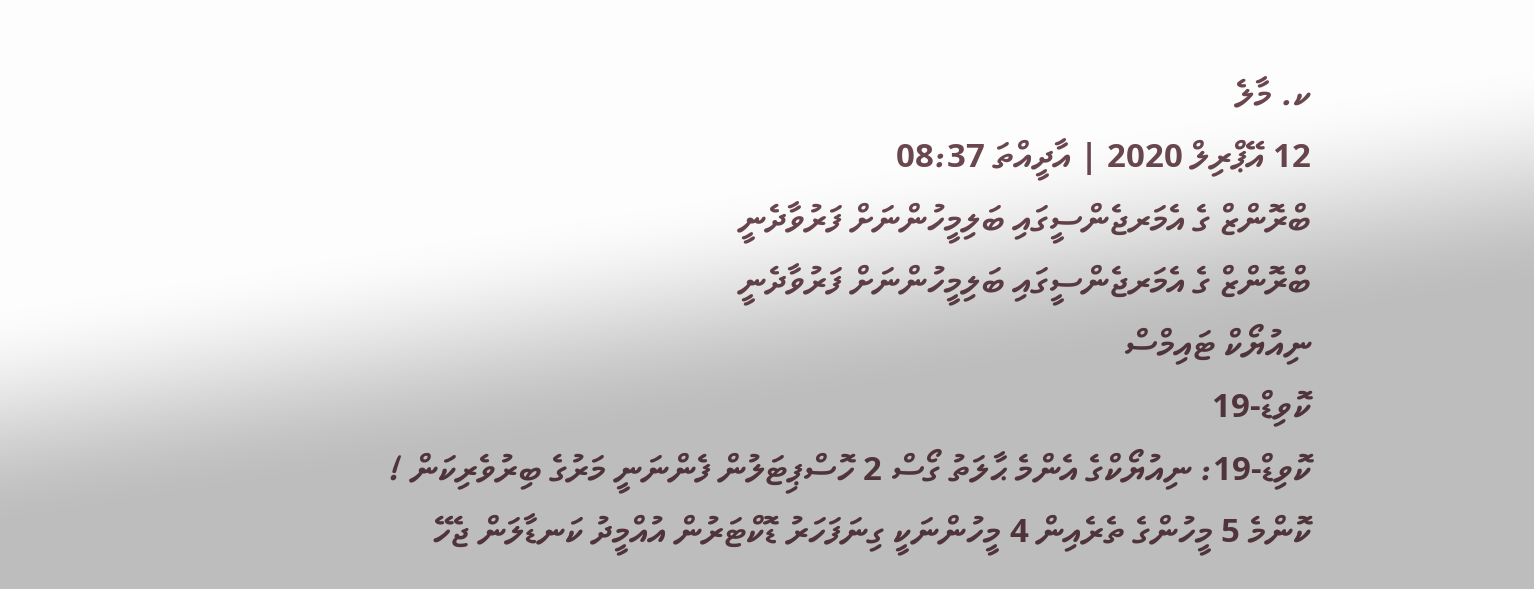ކ. މާލެ
12 އޭޕްރިލް 2020 | އާދީއްތަ 08:37
ބްރޮންޒް ގެ އެމަރޖެންސީގައި ބަލިމީހުންނަށް ފަރުވާދެނީ
ބްރޮންޒް ގެ އެމަރޖެންސީގައި ބަލިމީހުންނަށް ފަރުވާދެނީ
ނިއުޔޯކް ޓައިމްސް
ކޮވިޑް-19
ކޮވިޑް-19: ނިއުޔޯކްގެ އެންމެ ޙާލަތު ގޯސް 2 ހޮސްޕިޓަލުން ފެންނަނީ މަރުގެ ބިރުވެރިކަން !
ކޮންމެ 5 މީހުންގެ ތެރެއިން 4 މީހުންނަކީ ގިނަފަހަރު ޑޮކްޓަރުން އުއްމީދު ކަނޑާލަން ޖެހޭ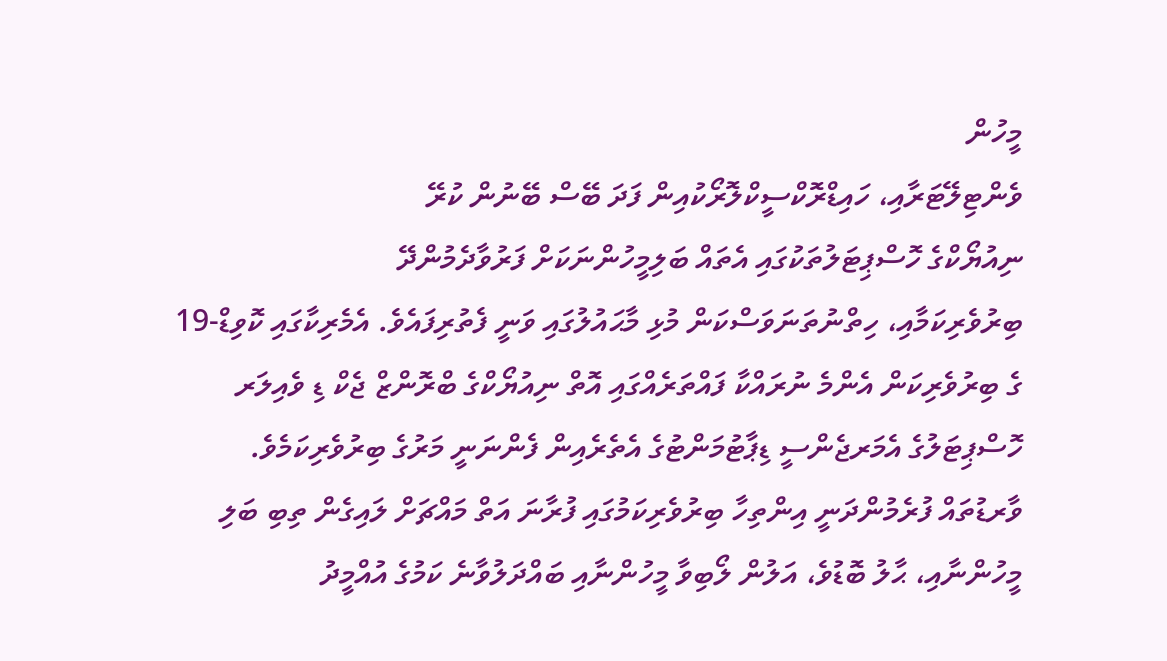މީހުން
ވެންޓިލޭޓަރާއި، ހައިޑްރޮކްސީކްލޮރޯކުއިން ފަދަ ބޭސް ބޭނުން ކުރޭ
ނިއުޔޯކްގެ ހޮސްޕިޓަލުތަކުގައި އެތައް ބަލިމީހުންނަކަށް ފަރުވާދެމުންދޭ
ބިރުވެރިކަމާއި، ހިތްނުތަނަވަސްކަން މުޅި މާޙައުލުގައި ވަނީ ފެތުރިފައެވެ. އެމެރިކާގައި ކޮވިޑް-19 ގެ ބިރުވެރިކަން އެންމެ ނުރައްކާ ފައްތަރެއްގައި އޮތް ނިއުޔޯކްގެ ބްރޮންޒް ޖެކް ޑި ވެއިލަރ ހޮސްޕިޓަލުގެ އެމަރޖެންސީ ޑިޕާޓުމަންޓުގެ އެތެރެއިން ފެންނަނީ މަރުގެ ބިރުވެރިކަމެވެ. ވާރޑުތައް ފުރެމުންދަނީ އިންތިހާ ބިރުވެރިކަމުގައި ފުރާނަ އަތް މައްޗަށް ލައިގެން ތިބި ބަލި މީހުންނާއި، ޙާލު ބޮޑުވެ، އަލުން ލޯބިވާ މީހުންނާއި ބައްދަލުވާނެ ކަމުގެ އުއްމީދު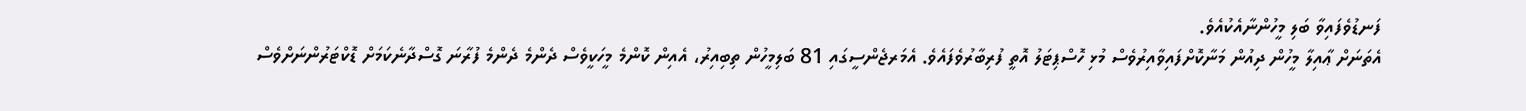ފަނޑުވެފައިވާ ބަލި މީހުންނާއެކުއެވެ.
އެތަނަށް ޢާއިލާ މީހުން ދިއުން މަނާކޮށްފައިވާއިރުވެސް މުޅި ހޮސްޕިޓަލު އޮތީ ފުރިބާރުވެފައެވެ. އެމަރޖެންސީގައި 81 ބަލިމީހުން ތިބިއިރު، އެއިން ކޮންމެ މީހަކީވެސް ދެންމެ ދެންމެ ފުރާނަ ގޮސްދާނެކަމަށް ޑޮކްޓަރުންނަށްވެސް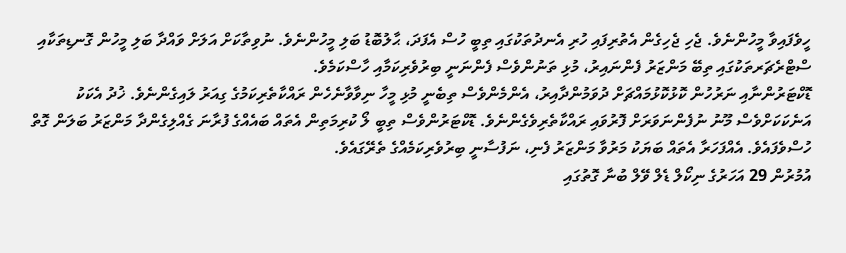ހީވެފައިވާ މީހުންނެވެ. ޖެހި ޖެހިގެން އެތުރިފައި ހުރި އެނދުތަކުގައި ތިބީ ހުސް އެފަދަ، ޙާލުބޮޑު ބަލި މީހުންނެވެ. ނުވިތާކަށް އަލަށް ވައްދާ ބަލި މީހުން ގޮނޑިތަކާއި ސްޓްރެޗަރތަކުގައި ތިބޭ މަންޒަރު ފެންނައިރު، މުޅި ތަނުންވެސް ފެންނަނީ ބިރުވެރިކަމާއި ހާސްކަމެވެ.
ޑޮކްޓަރުންނާއި ނަރުހުން ކޮޅުކޮޅުމައްޗަށް ދުވަމުންދާއިރު، އެންމެންވެސް ތިބެނީ މުޅި މީހާ ނިވާވާނެހެން ރައްކާތެރިކަމުގެ ގިއަރު ލައިގެންނެވެ. ޚުދު އެކަކު އަނެކަކަށްވެސް މޫނު ނުފެންނަވަރަށް ފޮރުވައި ރައްކާތެރިވެގެންނެވެ. ޑޮކްޓަރުންވެސް ތިބީ ލޯ ކުރިމަތިން އެތައް ބައެއްގެ ފުރާނަ ގެއްލިގެންދާ މަންޒަރު ބަލަން ގޮތް ހުސްވެފައެވެ. އެއްފަހަރާ އެތައް ބަޔަކު މަރުވާ މަންޒަރު ފެނި، ނަފުސާނީ ބިރުވެރިކަމެއްގެ ތެރޭގައެވެ.
އުމުރުން 29 އަހަރުގެ ނިކޯލް ޑެލް ވޭލް ބުނާ ގޮތުގައި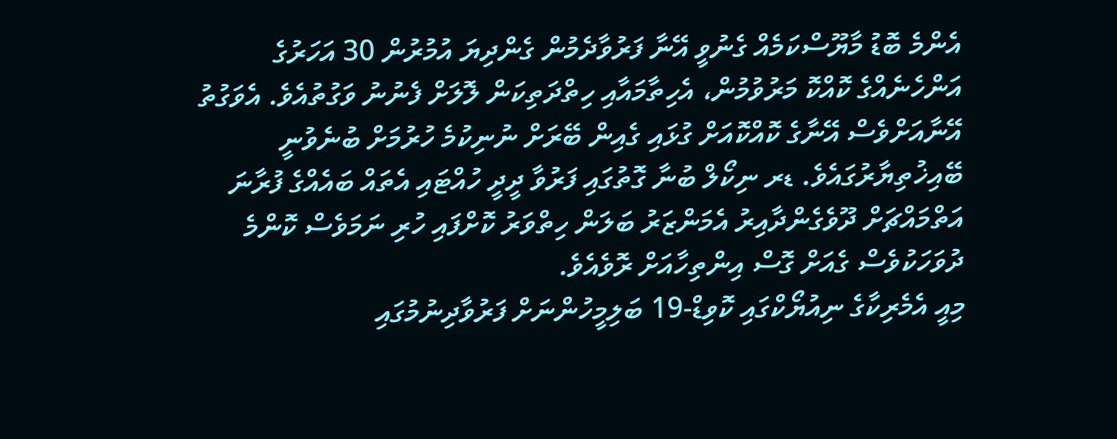އެންމެ ބޮޑު މާޔޫސްކަމެއް ގެނުވީ އޭނާ ފަރުވާދެމުން ގެންދިޔަ އުމުރުން 30 އަހަރުގެ އަންހެނެއްގެ ކޮއްކޮ މަރުވުމުން، އެހިތާމައާއި ހިތްދަތިކަން ލޮލަށް ފެނުނު ވަގުތުއެވެ. އެވަގުތު އޭނާއަށްވެސް އޭނާގެ ކޮއްކޮއަށް ގުޅައި ގެއިން ބޭރަށް ނުނިކުމެ ހުރުމަށް ބުނެވުނީ ބޭއިޚުތިޔާރުގައެވެ. ޑރ ނިކޯލް ބުނާ ގޮތުގައި ފަރުވާ ދީދީ ހުއްޓައި އެތައް ބައެއްގެ ފުރާނަ އަތްމައްޗަށް ދޫވެގެންދާއިރު އެމަންޒަރު ބަލަން ހިތްވަރު ކޮށްފައި ހުރި ނަމަވެސް ކޮންމެ ދުވަހަކުވެސް ގެއަށް ގޮސް އިންތިހާއަށް ރޮވެއެވެ.
މިއީ އެމެރިކާގެ ނިއުޔޯކްގައި ކޮވިޑް-19 ބަލިމީހުންނަށް ފަރުވާދިނުމުގައި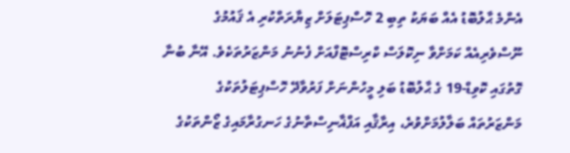އެންމެ ޙާލުބޮޑު އެއް ބަޔަކު ތިބި 2 ހޮސްޕިޓަލަށް ޒިޔާރަތްކުރި އެ ޤައުމުގެ ނޫސްވެރިއެއް ކަމަށްވާ ނިކޮލަސް ކްރިސްޓޮފްއަށް ފެނުނު މަންޒަރުތަކެވެ. އޭނާ ބުނާ ގޮތުގައި ކޮވިޑް-19 ގެ ޙާލުބޮޑު ބަލި މީހުންނަށް ފަރުވާދޭ ހޮސްޕިޓަލުތަކުގެ މަންޒަރުތައް ބަލާލުމަށްވުރެ، އިރާޤާއި އަފްޣާނިސްތާނުގެ ހަނގުރާމައިގެ ޒޯންތަކުގެ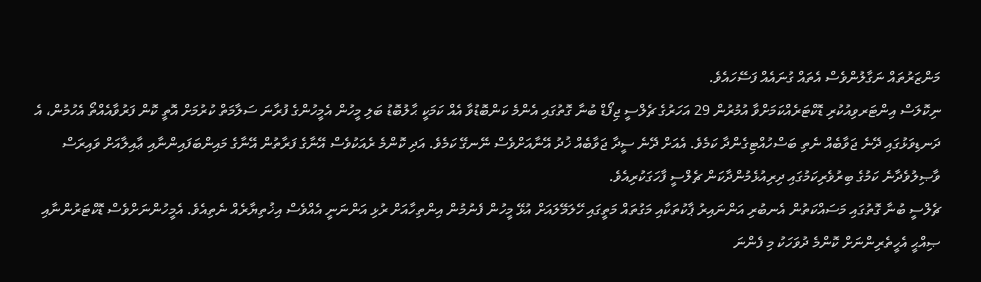މަންޒަރުތައް ނަގާލުންވެސް އެތައް ގުނައެއް ފަސޭހައެވެ.
ނިކޮލަސް އިންޓަރވިއުކުރި ޑޮކްޓަރެއްކަމަށްވާ އުމުރުން 29 އަހަރުގެ ޗެލްސީ ޖިފޯޑް ބުނާ ގޮތުގައި އެންމެ ކަންބޮޑުވާ އެއް ކަމަކީ ޙާލުބޮޑު ބަލި މީހުން އެމީހުންގެ ފުރާނަ ސަލާމަތް ކުރުމަށް އޮތީ ކޮން ފަރުވާއެއްތޯ އެހުމުން، އެ ދަނޑިވަޅުގައި ދޭނެ ޖަވާބެއް ނެތި ބަސްހުއްޓިގެންދާ ކަމެވެ. އެއަށް ދޭނެ ސީދާ ޖަވާބެއް ޚުދު އޭނާއަށްވެސް ނޭނގޭ ކަމެވެ. އަދި ކޮންމެ ރެއަކުވެސް އޭނާގެ ފަރާތުން އޭނާގެ މައިންބަފައިންނާއި ޢާއިލާއަށް ވައިރަސް ވާޞިލުވެދާނެ ކަމުގެ ބިރުވެރިކަމުގައި ދިރިއުޅެމުންދާކަން ޗެލްސީ ފާހަގަކުރިއެވެ.
ޗެލްސީ ބުނާ ގޮތުގައި މަސައްކަތުން އެނބުރި އަންނައިރު ޕާކުތަކާއި މަގުތައް މަތީގައި ހޭލަމޭލައަށް އުޅޭ މީހުން ފެނުމުން އިންތިހާއަށް ރުޅި އަންނަނީ އެއްވެސް އިޚުތިޔާރެއް ނެތިއެވެ. އެމީހުންނަށްވެސް ޑޮކްޓަރުންނާއި ޞިއްޙީ އެހީތެރިންނަށް ކޮންމެ ދުވަހަކު މި ފެންނަ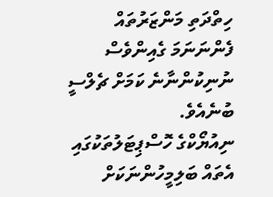ހިތްދަތި މަންޒަރުތައް ފެންނަނަމަ ގެއިންވެސް ނުނިކުންނާނެ ކަމަށް ޗެލްސީ ބުނެއެވެ.
ނިއުޔޯކްގެ ހޮސްޕިޓަލުތަކުގައި އެތައް ބަލިމީހުންނަކަށް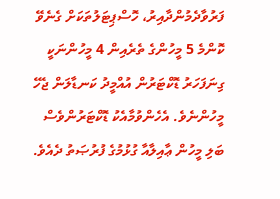ފަރުވާދެމުންދާއިރު، ހޮސްޕިޓަލުތަކަށް ގެނެވޭ ކޮންމެ 5 މީހުންގެ ތެރެއިން 4 މީހުންނަކީ ގިނަފަހަރު ޑޮކްޓަރުން އުއްމީދު ކަނޑާލަން ޖެހޭ މީހުންނެވެ. އެހެންވުމާއެކު ޑޮކްޓަރުންވެސް ބަލި މީހުން ޢާއިލާއާ ގުޅުމުގެ ފުރުޞަތު ދެއެވެ.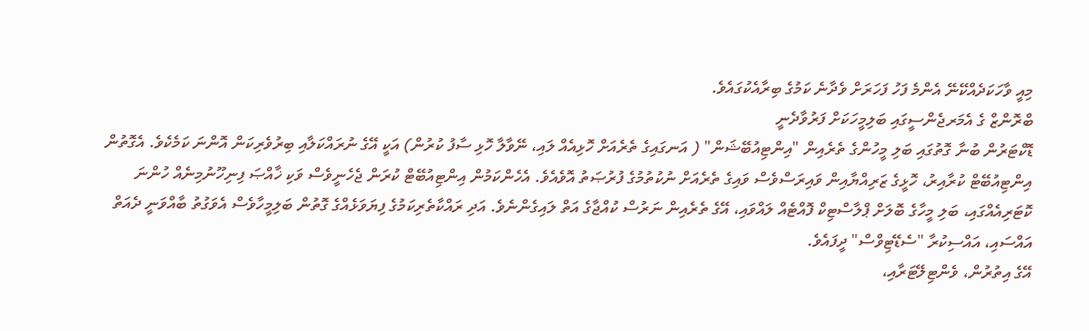މިއީ ވާހަކަދެއްކޭނޭ އެންމެ ފަހު ފަހަރަށް ވެދާނެ ކަމުގެ ބިރާއެކުގައެވެ.
ބްރޮންޒް ގެ އެމަރޖެންސީގައި ބަލިމީހަކަށް ފަރުވާދެނީ
ޑޮކްޓަރުން ބުނާ ގޮތުގައި ބަލި މީހުންގެ ތެރެއިން "އިންޓިއުބޭޝަން" ( އަނގައިގެ ތެރެއަށް ހޮޅިއެއް ލައި، ނޭވާލާ ހޮޅި ސާފު ކުރުން) އަކީ އޭގެ ނުރައްކަލާއި ބިރުވެރިކަން އޮންނަ ކަމެކެވެ. އެގޮތުން އިންޓިއުބޭޓް ކުރާއިރު، ހޮޅީގެ ޒަރިއްޔާއިން ވައިރަސްވެސް ވައިގެ ތެރެއަށް ނުކުތުމުގެ ފުރުޞަތު އޮވެއެވެ. އެހެންކަމުން އިންޓިއުބޭޓް ކުރަން ޖެހެނީވެސް ވަކި ޚާއްޞަ ފިނިހޫނުމިނެއް ހުންނަ ކޮޓަރިއެއްގައި، ބަލި މީހާގެ ބޮލަށް ޕްލާސްޓިކް ފޮއްޓެއް ލައްވައި، އޭގެ ތެރެއިން ނަރުސް ކުއްޖާގެ އަތް ލައިގެންނެވެ. އަދި ރައްކާތެރިކަމުގެ ފިޔަވަޅެއްގެ ގޮތުން ބަލިމީހާވެސް އެވަގުތު ބާއްވަނީ ދެއަތް އައްސައި، އައްސިކުރާ "ސެޑޭޓިވްސް" ދީފައެވެ.
އޭގެ އިތުރުން، ވެންޓިލޭޓަރާއި،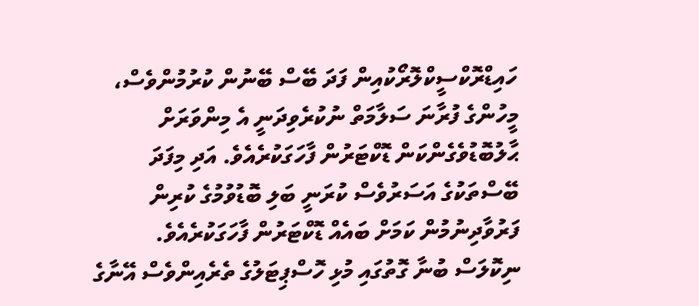ހައިޑްރޮކްސީކްލޮރޯކުއިން ފަދަ ބޭސް ބޭނުން ކުރުމުންވެސް، މީހުންގެ ފުރާނަ ސަލާމަތް ނުކުރެވިދަނީ އެ މިންވަރަށް ޙާލުބޮޑުވެގެންކަން ޑޮކްޓަރުން ފާހަގަކުރެއެވެ. އަދި މިފަދަ ބޭސްތަކުގެ އަސަރުވެސް ކުރަނީ ބަލި ބޮޑުވުމުގެ ކުރިން ފަރުވާދިނުމުން ކަމަށް ބައެއް ޑޮކްޓަރުން ފާހަގަކުރެއެވެ.
ނިކޮލަސް ބުނާ ގޮތުގައި މުޅި ހޮސްޕިޓަލުގެ ތެރެއިންވެސް އޭނާގެ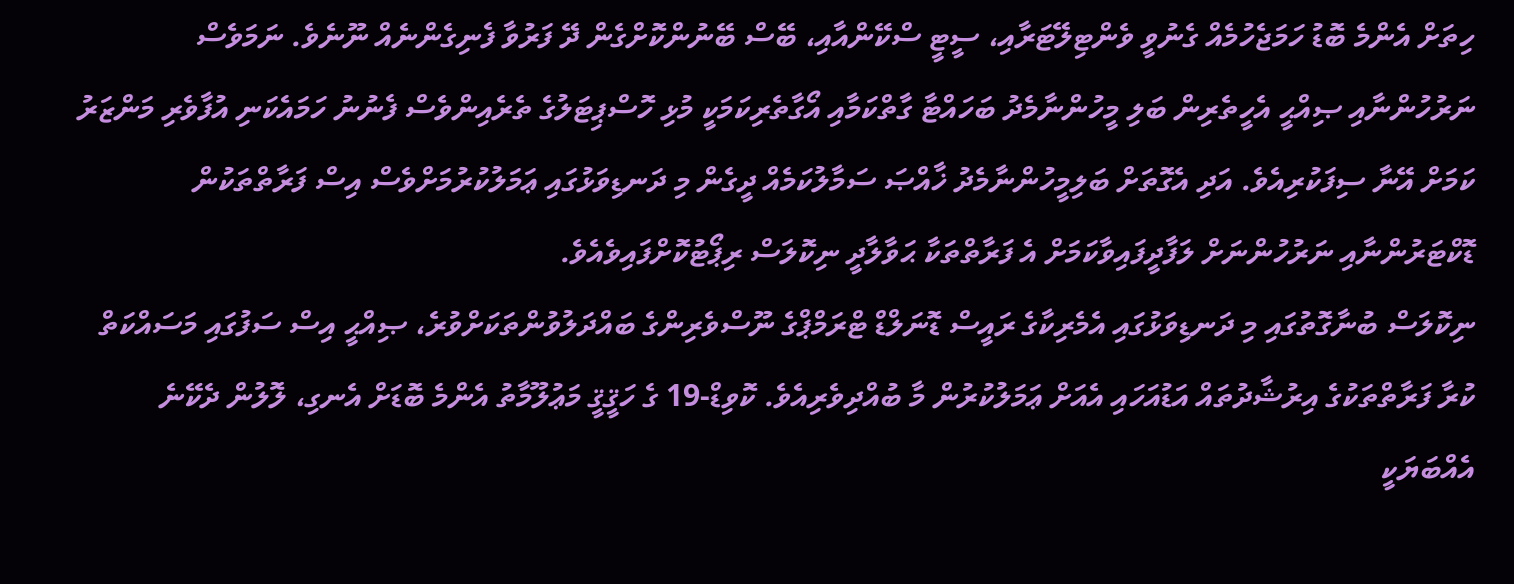ހިތަށް އެންމެ ބޮޑު ހަމަޖެހުމެއް ގެނުވީ ވެންޓިލޭޓަރާއި، ސީޓީ ސްކޭންއާއި، ބޭސް ބޭނުންކޮށްގެން ދޭ ފަރުވާ ފެނިގެންނެއް ނޫނެވެ. ނަމަވެސް ނަރުހުންނާއި ޞިއްޙީ އެހީތެރިން ބަލި މީހުންނާމެދު ބަހައްޓާ ގާތްކަމާއި އޯގާތެރިކަމަކީ މުޅި ހޮސްޕިޓަލުގެ ތެރެއިންވެސް ފެނުނު ހަމައެކަނި އުފާވެރި މަންޒަރު ކަމަށް އޭނާ ސިފަކުރިއެވެ. އަދި އެގޮތަށް ބަލިމީހުންނާމެދު ޚާއްޞަ ސަމާލުކަމެއް ދީގެން މި ދަނޑިވަޅުގައި ޢަމަލުކުރުމަށްވެސް އިސް ފަރާތްތަކުން ޑޮކްޓަރުންނާއި ނަރުހުންނަށް ލަފާދީފައިވާކަމަށް އެ ފަރާތްތަކާ ޙަވާލާދީ ނިކޮލަސް ރިޕޯޓުކޮށްފައިވެއެވެ.
ނިކޮލަސް ބުނާގޮތުގައި މި ދަނޑިވަޅުގައި އެމެރިކާގެ ރައީސް ޑޮނަލްޑް ޓްރަމްޕްގެ ނޫސްވެރިންގެ ބައްދަލުވުންތަކަށްވުރެ، ޞިއްޙީ އިސް ސަފުގައި މަސައްކަތް ކުރާ ފަރާތްތަކުގެ އިރުޝާދުތައް އަޑުއަހައި އެއަށް ޢަމަލުކުރުން މާ ބުއްދިވެރިއެވެ. ކޮވިޑް-19 ގެ ހަޤީޤީ މަޢުލޫމާތު އެންމެ ބޮޑަށް އެނގި، ލޮލުން ދެކޭނެ އެއްބަޔަކީ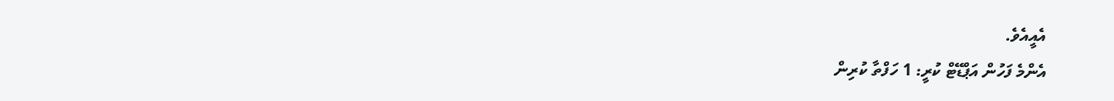އެއީއެވެ.
އެންމެ ފަހުން އަޕްޑޭޓް ކުރީ: 1 ހަފްތާ ކުރިން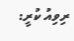ރިވިއު ކުރީ: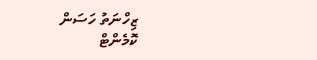ޒިހްނަތު ހަސަން
ކޮމެންޓް